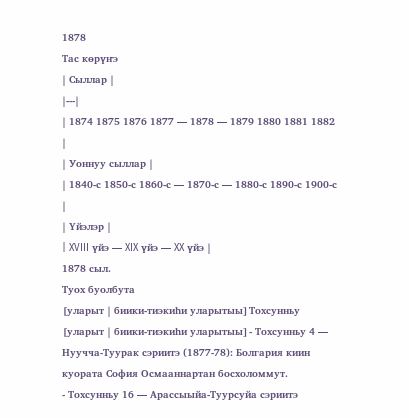1878
Тас көрүҥэ
| Сыллар |
|---|
| 1874 1875 1876 1877 — 1878 — 1879 1880 1881 1882 |
| Уоннуу сыллар |
| 1840-с 1850-с 1860-с — 1870-с — 1880-с 1890-с 1900-с |
| Үйэлэр |
| XVIII үйэ — XIX үйэ — XX үйэ |
1878 сыл.
Туох буолбута
[уларыт | биики-тиэкиһи уларытыы]Тохсунньу
[уларыт | биики-тиэкиһи уларытыы]- Тохсунньу 4 — Нуучча-Туурак сэриитэ (1877-78): Болгария киин куората София Осмааннартан босхоломмут.
- Тохсунньу 16 — Арассыыйа-Туурсуйа сэриитэ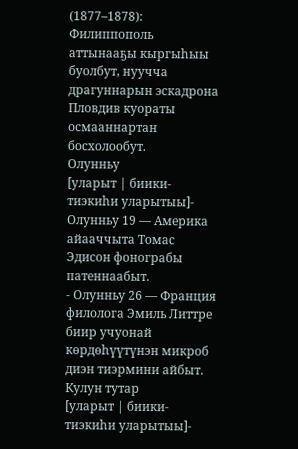(1877–1878): Филиппополь аттынааҕы кыргыһыы буолбут, нуучча драгуннарын эскадрона Пловдив куораты осмааннартан босхолообут.
Олунньу
[уларыт | биики-тиэкиһи уларытыы]- Олунньу 19 — Америка айааччыта Томас Эдисон фонограбы патеннаабыт.
- Олунньу 26 — Франция филолога Эмиль Литтре биир учуонай көрдөһүүтүнэн микроб диэн тиэрмини айбыт.
Кулун тутар
[уларыт | биики-тиэкиһи уларытыы]-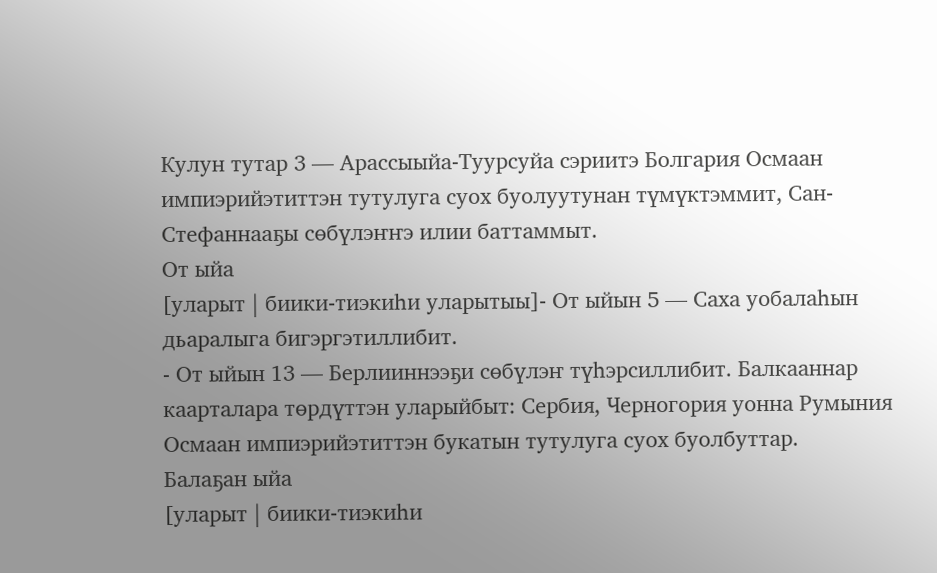Кулун тутар 3 — Арассыыйа-Туурсуйа сэриитэ Болгария Осмаан импиэрийэтиттэн тутулуга суох буолуутунан түмүктэммит, Сан-Стефаннааҕы сөбүлэҥҥэ илии баттаммыт.
От ыйа
[уларыт | биики-тиэкиһи уларытыы]- От ыйын 5 — Саха уобалаһын дьаралыга бигэргэтиллибит.
- От ыйын 13 — Берлииннээҕи сөбүлэҥ түһэрсиллибит. Балкааннар каарталара төрдүттэн уларыйбыт: Сербия, Черногория уонна Румыния Осмаан импиэрийэтиттэн букатын тутулуга суох буолбуттар.
Балаҕан ыйа
[уларыт | биики-тиэкиһи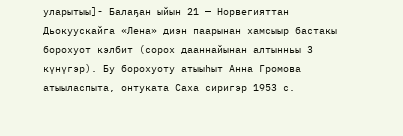уларытыы]- Балаҕан ыйын 21 — Норвегияттан Дьокуускайга «Лена» диэн паарынан хамсыыр бастакы борохуот кэлбит (сорох дааннайынан алтынньы 3 күнүгэр). Бу борохуоту атыыһыт Анна Громова атыыласпыта, онтуката Саха сиригэр 1953 с.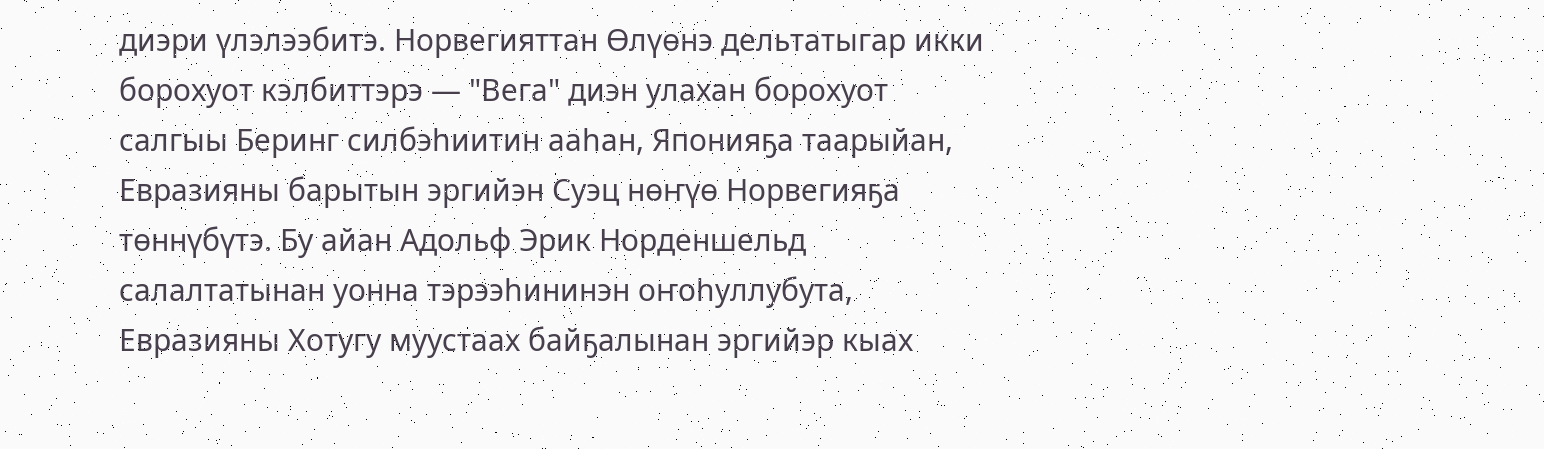диэри үлэлээбитэ. Норвегияттан Өлүөнэ дельтатыгар икки борохуот кэлбиттэрэ — "Вега" диэн улахан борохуот салгыы Беринг силбэһиитин ааһан, Японияҕа таарыйан, Евразияны барытын эргийэн Суэц нөҥүө Норвегияҕа төннүбүтэ. Бу айан Адольф Эрик Норденшельд салалтатынан уонна тэрээһининэн оҥоһуллубута, Евразияны Хотугу муустаах байҕалынан эргийэр кыах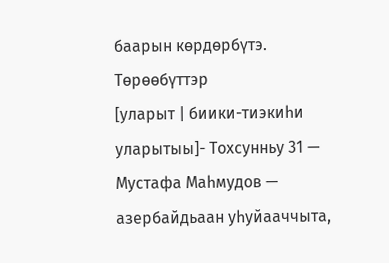баарын көрдөрбүтэ.
Төрөөбүттэр
[уларыт | биики-тиэкиһи уларытыы]- Тохсунньу 31 — Мустафа Маһмудов — азербайдьаан уһуйааччыта,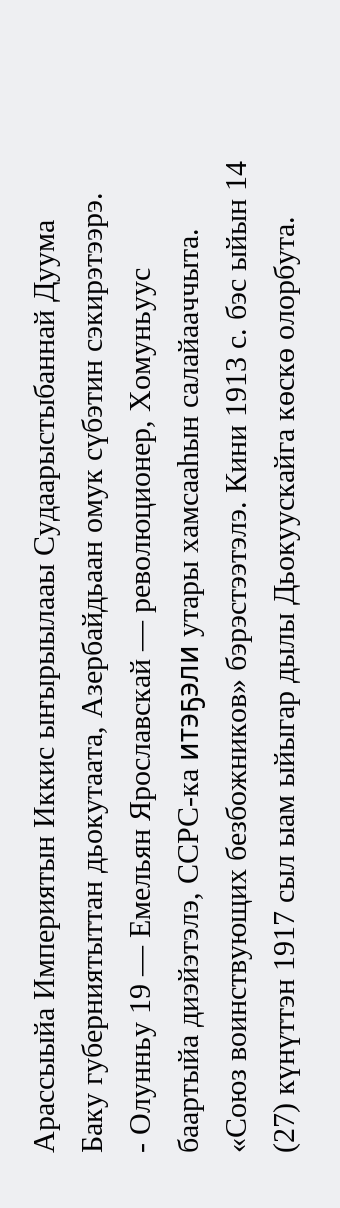Арассыыйа Империятын Иккис ыҥырыылааы Судаарыстыбаннай Дуума Баку губерниятыттан дьокутаата, Азербайдьаан омук сүбэтин сэкирэтээрэ.
- Олунньу 19 — Емельян Ярославскай — революционер, Хомуньуус баартыйа диэйэтэлэ, ССРС-ка итэҕэли утары хамсааһын салайааччыта. «Союз воинствующих безбожников» бэрэстээтэлэ. Кини 1913 с. бэс ыйын 14 (27) күнүттэн 1917 сыл ыам ыйыгар дылы Дьокуускайга көскө олорбута.